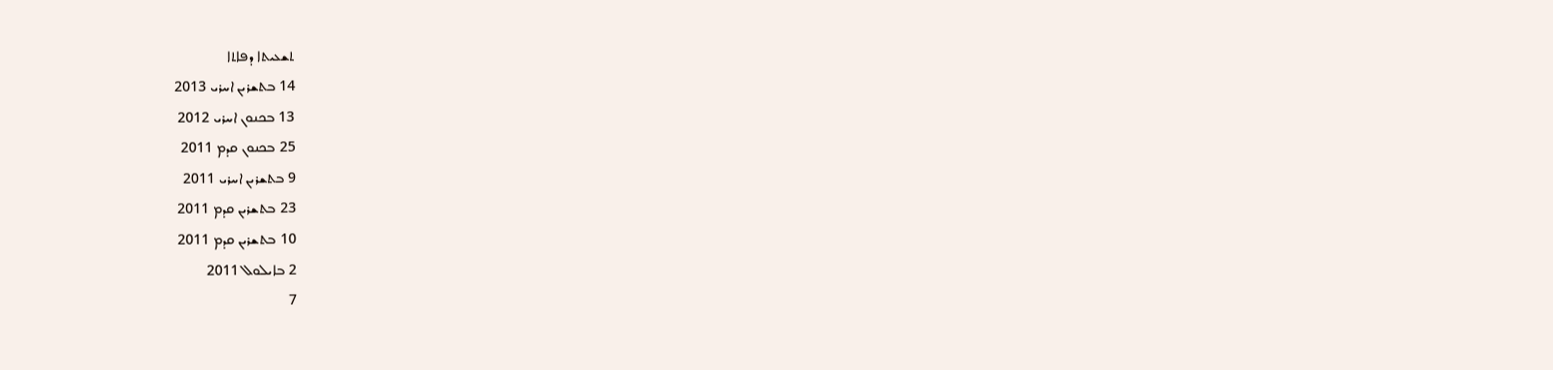ܬܫܥܝܬܐ ܕܦܐܬܐ
14 ܒܬܫܪܝܢ ܐܚܪܝ 2013
13 ܒܟܢܘܢ ܐܚܪܝ 2012
25 ܒܟܢܘܢ ܩܕܡ 2011
9 ܒܬܫܪܝܢ ܐܚܪܝ 2011
23 ܒܬܫܪܝܢ ܩܕܡ 2011
10 ܒܬܫܪܝܢ ܩܕܡ 2011
2 ܒܐܝܠܘܠ 2011
7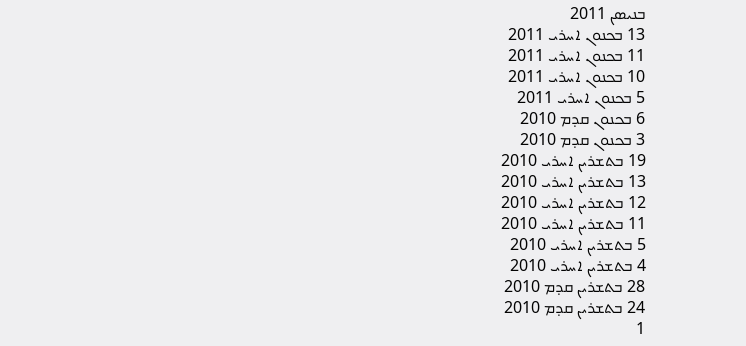ܒܢܝܣܢ 2011
13 ܒܟܢܘܢ ܐܚܪܝ 2011
11 ܒܟܢܘܢ ܐܚܪܝ 2011
10 ܒܟܢܘܢ ܐܚܪܝ 2011
5 ܒܟܢܘܢ ܐܚܪܝ 2011
6 ܒܟܢܘܢ ܩܕܡ 2010
3 ܒܟܢܘܢ ܩܕܡ 2010
19 ܒܬܫܪܝܢ ܐܚܪܝ 2010
13 ܒܬܫܪܝܢ ܐܚܪܝ 2010
12 ܒܬܫܪܝܢ ܐܚܪܝ 2010
11 ܒܬܫܪܝܢ ܐܚܪܝ 2010
5 ܒܬܫܪܝܢ ܐܚܪܝ 2010
4 ܒܬܫܪܝܢ ܐܚܪܝ 2010
28 ܒܬܫܪܝܢ ܩܕܡ 2010
24 ܒܬܫܪܝܢ ܩܕܡ 2010
1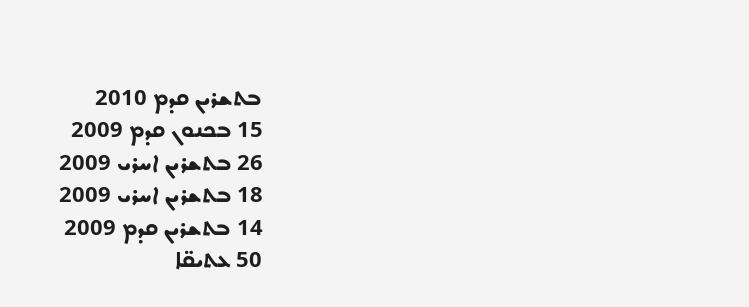ܒܬܫܪܝܢ ܩܕܡ 2010
15 ܒܟܢܘܢ ܩܕܡ 2009
26 ܒܬܫܪܝܢ ܐܚܪܝ 2009
18 ܒܬܫܪܝܢ ܐܚܪܝ 2009
14 ܒܬܫܪܝܢ ܩܕܡ 2009
50 ܥܬܝܩ̈ܐ